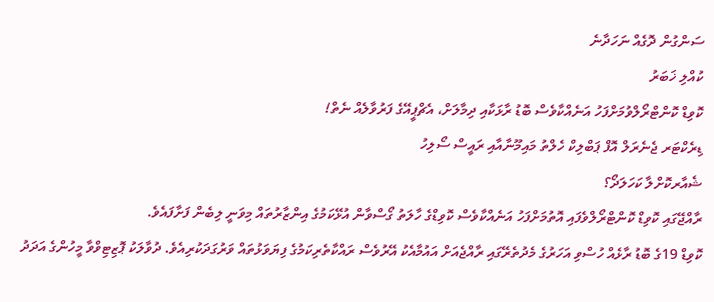ސަންގުން ދޮގެއް ނަހަދާނެ
ކުއްލި ޚަބަރު
ކޮވިޑް ކޮންޓްރޯލްވުމަށްފަހު އަނެއްކާވެސް ބޮޑު ރާޅަކާއި ދިމާލަށް، އެޗްޕީއޭގެ ފަރުވާލެއް ނެތް!
ޑިރެކްޓަރ ޖެނެރަލް އޮފް ޕަބްލިކް ހެލްތު މައިމޫނާއާއި ރައީސް ސޯލިހު
ޝެއާރކޮށްލާ ކަހަލަދޯ؟
ރާއްޖޭގައި ކޮވިޑް ކޮންޓްރޯލްވެފައި އޮތުމަށްފަހު އަނެއްކާވެސް ކޮވިޑްގެ ހާލަތު ގޯސްވާން އުޅޭކަމުގެ އިންޒާރުތައް މިވަނީ ލިބެން ފަށާފައެވެ.
ކޮވިޑް 19ގެ ބޮޑު ރާޅެއް ހުސްވި އަހަރުގެ މެދުތެރޭގައި ރާއްޖެއަށް އައުމާއެކު އޭރުވެސް ރައްކާތެރިކަމުގެ ފިޔަވަޅުތައް ވަރުގަދަކުރިއެވެ. ދުވާލަކު ޕޮޒިޓިވްވާ މީހުންގެ އަދަދު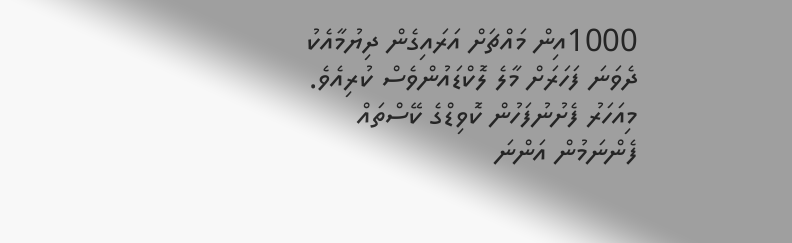1000އިން މައްޗަށް އަރައިގެން ދިޔުމާއެކު ދެވަނަ ފަހަރަށް މާލެ ލޮކްޑައުންވެސް ކުރިއެވެ.
މިއަހަރު ފެށުނުފަހުން ކޮވިޑްގެ ކޭސްތައް ފެންނަމުން އަންނަ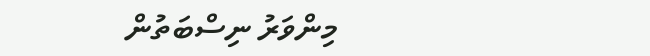މިންވަރު ނިސްބަތުން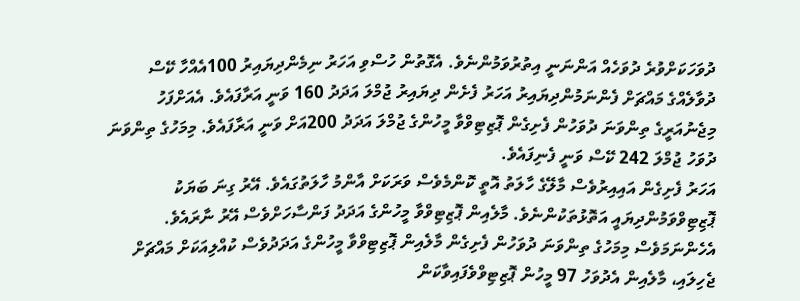ދުވަހަކަށްވުރެ ދުވަހެއް އަންނަނީ އިތުރުވަމުންނެވެ. އެގޮތުން ހުސްވި އަހަރު ނިމެންދިޔައިރު 100އެއްހާ ކޭސް ދުވާލެއްގެ މައްޗަށް ފެންނަމުންދިޔައިރު އަހަރު ފެށެން ދިޔައިރު ޖުމްލަ އަދަދު 160 ވަނީ އަރާފައެވެ. އެއަށްފަހު މިޖެނުއަރީގެ ތިންވަނަ ދުވަހުން ފެށިގެން ޕޮޒިޓިވްވާ މީހުންގެ ޖުމްލަ އަދަދު 200އަށް ވަނީ އަރާފައެވެ. މިމަހުގެ ތިންވަނަ ދުވަހު ޖުމްލަ 242 ކޭސް ވަނީ ފެނިފައެވެ.
އަހަރު ފެށިގެން އައިއިރުވެސް މާލޭގެ ހާލަތު އޮތީ ކޮންމެވެސް ވަރަކަށް އާންމު ހާލަތުގައެވެ. އޭރު ގިނަ ބަޔަކު ޕޮޒިޓިވްވަމުންދިޔައީ އަތޮޅުތަކުންނެވެ. މާލެއިން ޕޮޒިޓިވްވާ މީހުންގެ އަދަދު ފަންސާހަށްވެސް އޭރު ނާރައެވެ. އެހެންނަމަވެސް މިމަހުގެ ތިންވަނަ ދުވަހުން ފެށިގެން މާލެއިން ޕޮޒިޓިވްވާ މީހުންގެ އަދަދުވެސް ކުއްލިއަކަށް މައްޗަށް ޖެހިލައި، މާލެއިން އެދުވަހު 97 މީހުން ޕޮޒިޓިވްވެފައިވާކަން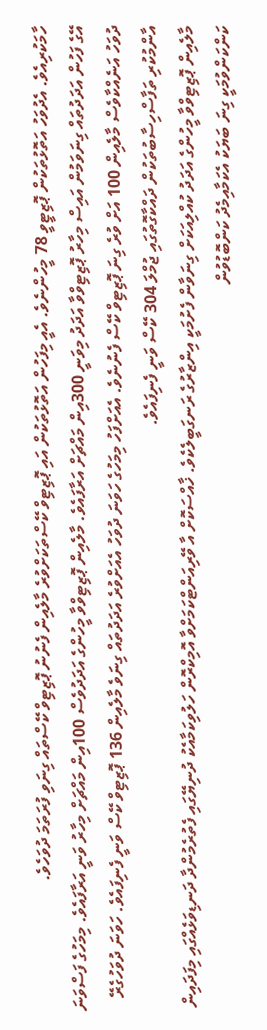ހާމަކުރިއެވެ. އެދުވަހު އަތޮޅުތަކުން ޕޮޒިޓީވީ 78 މީހުންނެވެ. އެއީ މިފަހުން އަތޮޅުތަކުން އައި ޕޮޒިޓިވް ކޭސްތަކަށްވުރެ މާލެއިން ފެނުނު ޕޮޒިޓިވް ކޭސްތައް ގިނަވި ފުރަތަމަ ދުވަހެވެ.
އޭގެ ފަހުން އަދަދުތައް ގިނަވަމުން އައިސް މިހާރު ޕޮޒިޓިވްވާ އަދަދު މިވަނީ 300އިން މައްޗަށް އަރާފައެވެ. މާލެއިން ޕޮޒިޓިވްވާ މީހުންގެ އަދަދުވެސް 100އިން މައްޗަށް މިހާރު ވަނީ އަރާފައެވެ. މިމަހުގެ ފަސްވަނަ ދުވަހު އަނެއްކާވެސް މާލެއިން 100 އަށް ވުރެ ގިނަ ޕޮޒިޓިވް ކޭސް ފެނުނެވެ. އެއަށްފަހު މިމަހުގެ ހަވަނަ ދުވަހު އެއަށްވުރެ އަދަދުތައް ގިނަވެ މާލެއިން 136 ޕޮޒިޓިވް ކޭސް ވަނީ ފެނިފައެވެ. ހަވަނަ ދުވަހުގެރޭ އާންމުކުރި ތަފާސްހިސާބުތަކުން ދައްކާގޮތުގައި ޖުމްލަ 304 ކޭސް ވަނީ ފެނިފައެވެ.
މާލެއިން ޕޮޒިޓިވްވާ މީހުންގެ އަދަދު ކުއްލިއަކަށް ގިނަވާން ފެށުމަކީ އިންޒާރުގެ ރަނގަބީލެކެވެ. ޚާއްސަކޮށް އާ ވޭރިއަންޓްކަމަށްވާ އޮމިކްރޮން ހަލުވިކަމާއެކު ދުނިޔޭގައި ފެތުރެމުންދާ ދަނޑިވަޅެއްގައި މިފަދައިން ކަންކަންވުމަކީ ގިނަ ބަޔަކު އެކަމާއިމެދު ކަންބޮޑުވުން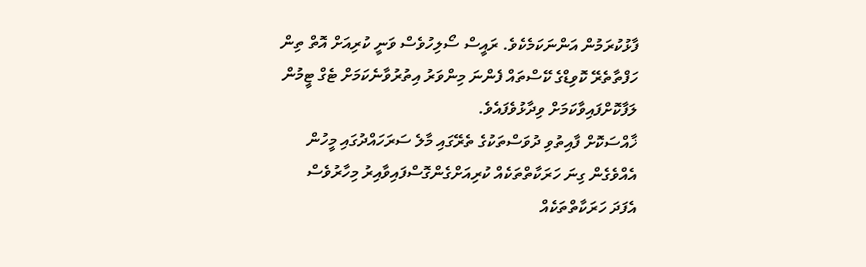ފާޅުކުރަމުން އަންނަކަމެކެވެ. ރައީސް ސޯލިހުވެސް ވަނީ ކުރިއަށް އޮތް ތިން ހަފްތާތެރޭ ކޮވިޑްގެ ކޭސްތައް ފެންނަ މިންވަރު އިތުރުވާނެކަމަށް ޓެގް ޓީމުން ލަފާކޮށްފައިވާކަމަށް ވިދާޅުވެފައެވެ.
ޚާއްސަކޮށް ފާއިތުވި ދުވަސްތަކުގެ ތެރޭގައި މާލެ ސަރަހައްދުގައި މީހުން އެއްވެގެން ގިނަ ހަރަކާތްތަކެއް ކުރިއަށްގެންގޮސްފައިވާއިރު މިހާރުވެސް އެފަދަ ހަރަކާތްތަކެއް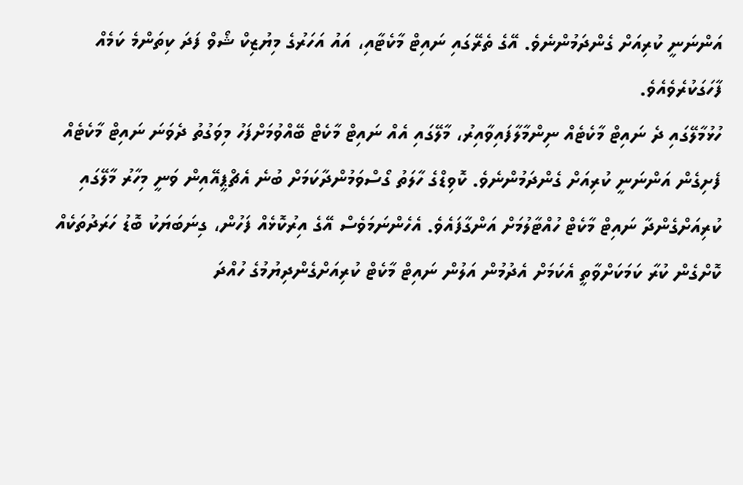އަންނަނީ ކުރިއަށް ގެންދަމުންނެވެ. އޭގެ ތެރޭގައި ނައިޓް މާކެޓާއި، އައު އަހަރުގެ މިޔުޒިކް ޝޯވް ފަދަ ކިތަންމެ ކަމެއް ފާހަގަކުރެވެއެވެ.
ހުޅުމާލޭގައި ދެ ނައިޓް މާކެޓެއް ނިންމާލާފައިވާއިރު، މާލޭގައި އެއް ނައިޓް މާކެޓް ބޭއްވުމަށްފަހު މިވަގުތު ދެވަނަ ނައިޓް މާކެޓެއް ފެށިގެން އަންނަނީ ކުރިއަށް ގެންދަމުންނެވެ. ކޮވިޑްގެ ހާލަތު ގޯސްވަމުންދާކަމަށް ބުނެ އެޗްޕީއޭއިން ވަނީ މިހާރު މާލޭގައި ކުރިއަށްގެންދާ ނައިޓް މާކެޓް ހުއްޓާލުމަށް އަންގާފައެވެ. އެހެންނަމަވެސް އޭގެ އިރުކޮޅެއް ފަހުން، ގިނަބަޔަކު ބޮޑު ހަރަދުތަކެއް ކޮށްގެން ކުރާ ކަމަކަށްވާތީ އެކަމަށް އެދުމުން އަލުން ނައިޓް މާކެޓް ކުރިއަށްގެންދިޔުމުގެ ހުއްދަ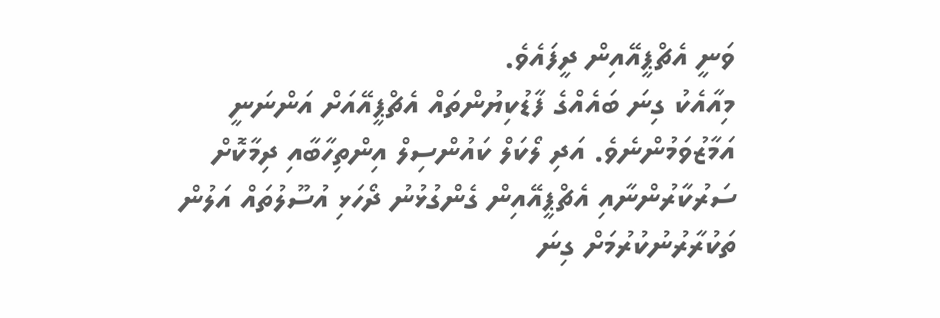ވަނީ އެޗްޕީއޭއިން ދީފައެވެ.
މިއާއެކު ގިނަ ބައެއްގެ ފާޑުކިޔުންތައް އެޗްޕީއޭއަށް އަންނަނީ އަމާޒުވަމުންނެވެ. އަދި ލޯކަލް ކައުންސިލް އިންތިހާބާއި ދިމާކޮށް ސަރުކާރުންނާއި އެޗްޕީއޭއިން ގެންގުޅުނު ދޯހަޅި އުސޫލުތައް އަލުން ތަކުރާރުނުކުރުމަށް ގިނަ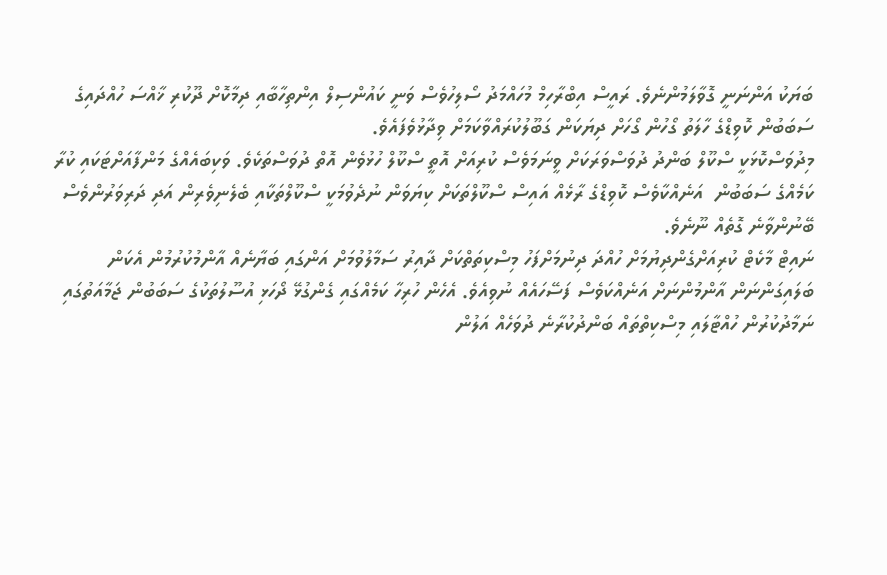ބަޔަކު އަންނަނީ ގޮވާލަމުންނެވެ. ރައީސް އިބްރާހިމް މުހައްމަދު ސޯލިހުވެސް ވަނީ ކައުންސިލް އިންތިހާބާއި ދިމާކޮށް ދޫކުރި ޚާއްސަ ހުއްދައިގެ ސަބަބުން ކޮވިޑްގެ ހާލަތު ގޯހުން ގޯހަށް ދިޔަކަން ގަބޫލުކުރައްވާކަމަށް ވިދާޅުވެފައެވެ.
މިދުވަސްކޮޅަކީ ސްކޫލް ބަންދު ދުވަސްވަރަކަށް ވީނަމަވެސް ކުރިއަށް އޮތީ ސްކޫލް ހުޅުވެން އޮތް ދުވަސްތަކެވެ. ވަކިބައެއްގެ މަންފާއަށްޓަކައި ކުރާ ކަމެއްގެ ސަބަބުން  އަނެއްކާވެސް ކޮވިޑްގެ ރާޅެއް އައިސް ސްކޫލްތަކަށް ކިޔަވަން ނުދެވުމަކީ ސްކޫލްތަކާއި ބެލެނިވެރިން އަދި ދަރިވަރުންވެސް ބޭނުންވާނެ ގޮތެއް ނޫނެވެ.
ނައިޓް މާކެޓް ކުރިއަށްގެންދިޔުމަށް ހުއްދަ ދިނުމަށްފަހު މިސްކިތަތްކަށް ދާއިރު ސަމާލުވުމަށް އަންގައި ބަޔާނެއް އާންމުކުރުމުން އެކަން ބަލައިގަންނަން އާންމުންނަށް އަނެއްކަވެސް ފަސޭހައެއް ނުވިއެވެ. އެހެން ހުރިހާ ކަމެއްގައި ގެންގުޅޭ ދޯހަޅި އުސޫލުތަކުގެ ސަބަބުން ޖަމާއަތުގައި ނަމާދުކުރުން ހުއްޓާލައި މިސްކިތްތައް ބަންދުކުރާނެ ދުވަހެއް އަލުން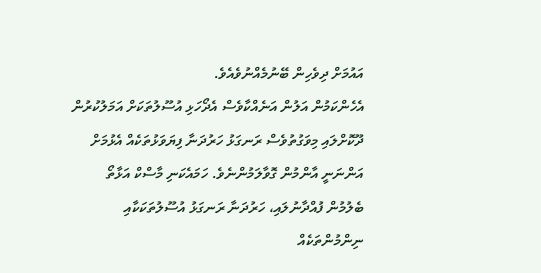އައުމަށް ދިވެހިން ބޭނުމެއްނުވެއެވެ.
އެހެންކަމުން އަލުން އަނެއްކާވެސް އެދޯހަޅި އުސޫލުތަކަށް އަމަލުކުރުން ދޫކޮށްލައި މިވަގުތުވެސް ރަނގަޅު ހަރުދަނާ ފިޔަވަޅުތަކެއް އެޅުމަށް އަންނަނީ އާންމުން ގޮވާލަމުންނެވެ. ހަމައެކަނި މާސްކް އަޅާތޯ ބެލުމުން ފުއްދާނުލައި، ހަރުދަނާ ރަނގަޅު އުސޫލުތަކަކާއި ނިންމުންތަކެއް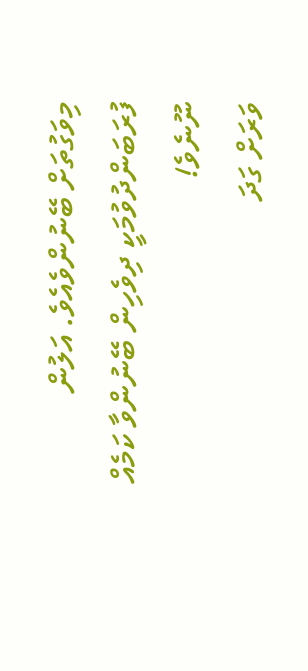މިވަގުތަށް ބޭނުންވެއެވެ. އަލުން ފުރަބަންދުވުމަކީ ދިވެހިން ބޭނުންވާ ކަމެއް ނޫނެވެ!
ވަރަށް ގަދަ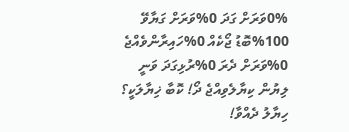0%ވަރަށް ގަދަ 0%ވަރަށް ގަޔާވޭ 100%ބޮޑު ޖޯކެއް 0%ހައިރާންވެއްޖެ 0%ވަރަށް ދެރަ 0%ރުޅިގަދަ ވަނީ
ލިޔުން ކިޔާލެވިއްޖެ ދޯ! ކޮބާ ޚިޔާލަކީ؟
ހިޔާލު ދެއްވާ!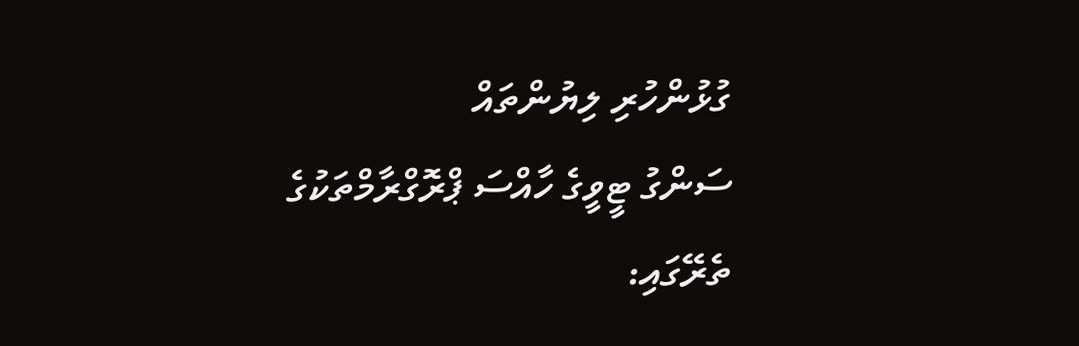ގުޅުންހުރި ލިޔުންތައް
ސަންގު ޓީވީގެ ހާއްސަ ޕްރޮގްރާމްތަކުގެ ތެރޭގައި: